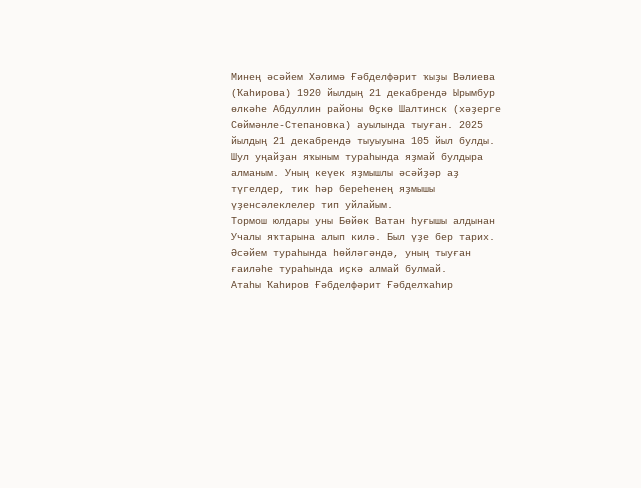Минең әсәйем Хәлимә Ғәбделфәрит ҡыҙы Вәлиева (Ҡаһирова) 1920 йылдың 21 декабрендә Ырымбур өлкәһе Абдуллин районы Өҫкө Шалтинск (хәҙерге Сөймәнле-Степановка) ауылында тыуған. 2025 йылдың 21 декабрендә тыуыуына 105 йыл булды. Шул уңайҙан яҡыным тураһында яҙмай булдыра алманым. Уның кеүек яҙмышлы әсәйҙәр аҙ түгелдер, тик һәр береһенең яҙмышы үҙенсәлеклелер тип уйлайым.
Тормош юлдары уны Бөйөк Ватан һуғышы алдынан Учалы яҡтарына алып килә. Был үҙе бер тарих. Әсәйем тураһында һөйләгәндә, уның тыуған ғаиләһе тураһында иҫкә алмай булмай.
Атаһы Ҡаһиров Ғәбделфәрит Ғәбделҡаһир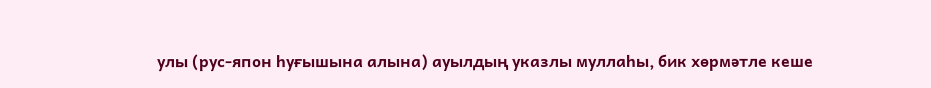улы (рус-япон һуғышына алына) ауылдың указлы муллаһы, бик хөрмәтле кеше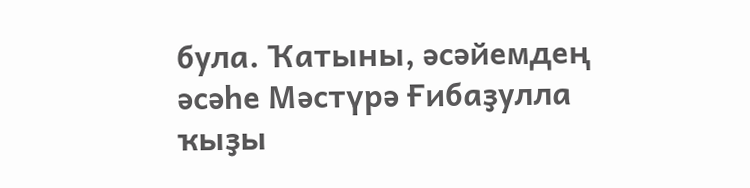була. Ҡатыны, әсәйемдең әсәһе Мәстүрә Ғибаҙулла ҡыҙы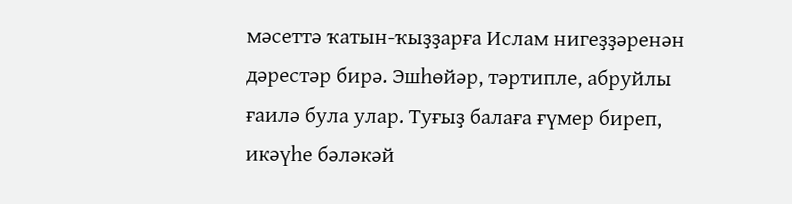мәсеттә ҡатын-ҡыҙҙарға Ислам нигеҙҙәренән дәрестәр бирә. Эшһөйәр, тәртипле, абруйлы ғаилә була улар. Туғыҙ балаға ғүмер биреп, икәүһе бәләкәй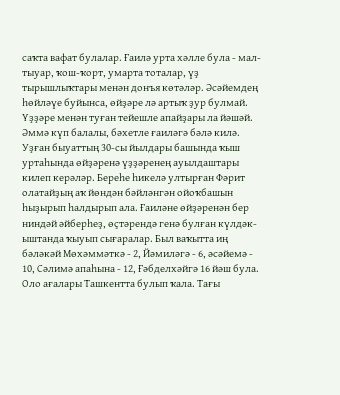саҡта вафат булалар. Ғаилә урта хәлле була - мал-тыуар, ҡош-ҡорт, умарта тоталар, үҙ тырышлыҡтары менән донъя көтәләр. Әсәйемдең һөйләүе буйынса, өйҙәре лә артыҡ ҙур булмай. Үҙҙәре менән туған тейешле апайҙары ла йәшәй.
Әммә күп балалы, бәхетле ғаиләгә бәлә килә. Уҙған быуаттың 30-сы йылдары башында ҡыш уртаһында өйҙәренә үҙҙәренең ауылдаштары килеп керәләр. Береһе һикелә ултырған Фәрит олатайҙың аҡ йөндән бәйләнгән ойоҡбашын һыҙырып һалдырып ала. Ғаиләне өйҙәренән бер ниндәй әйберһеҙ, өҫтәрендә генә булған күлдәк-ыштанда ҡыуып сығаралар. Был ваҡытта иң бәләкәй Мөхәммәткә - 2, Йәмиләгә - 6, әсәйемә - 10, Сәлимә апаһына - 12, Ғәбделхәйгә 16 йәш була. Оло ағалары Ташкентта булып ҡала. Тағы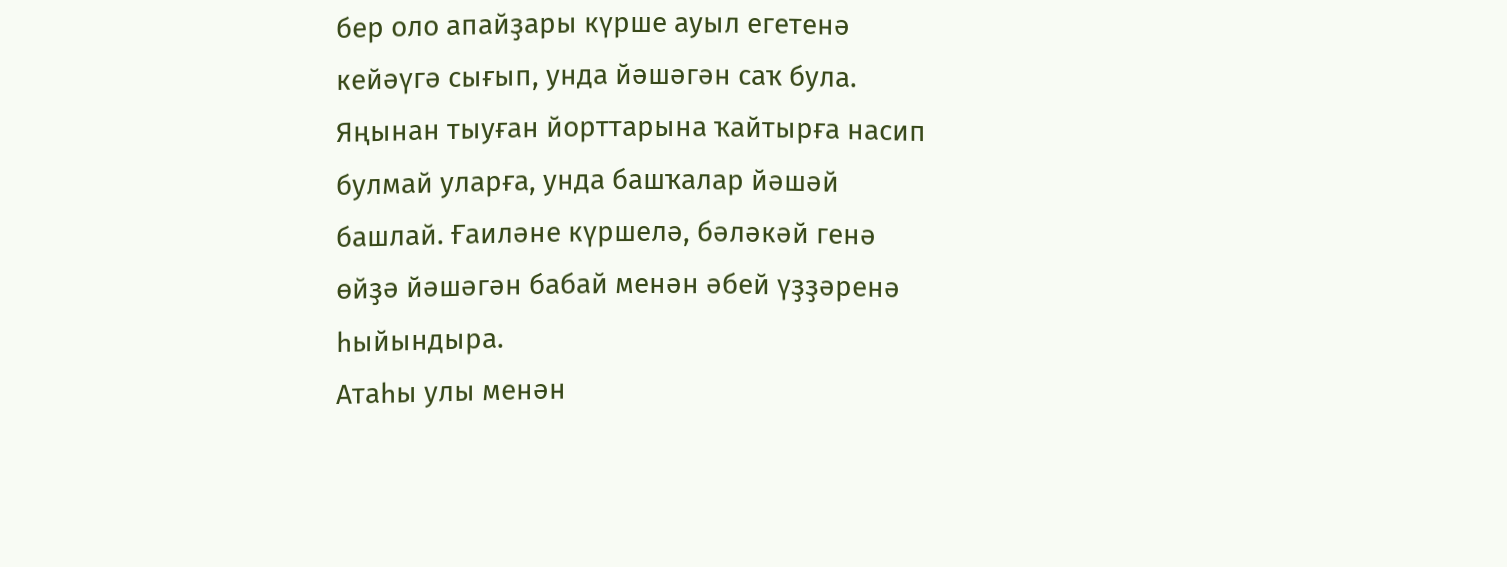бер оло апайҙары күрше ауыл егетенә кейәүгә сығып, унда йәшәгән саҡ була. Яңынан тыуған йорттарына ҡайтырға насип булмай уларға, унда башҡалар йәшәй башлай. Ғаиләне күршелә, бәләкәй генә өйҙә йәшәгән бабай менән әбей үҙҙәренә һыйындыра.
Атаһы улы менән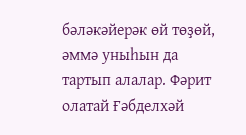бәләкәйерәк өй төҙөй, әммә уныһын да тартып алалар. Фәрит олатай Ғәбделхәй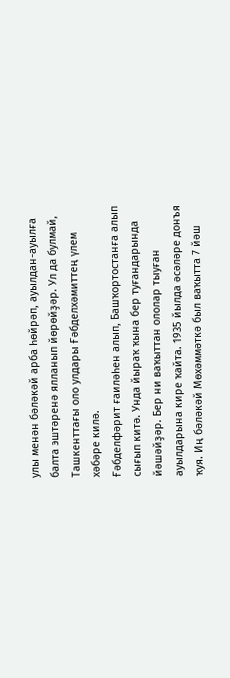улы менән бәләкәй арба һөйрәп, ауылдан-ауылға балта эштәренә ялланып йөрөйҙәр. Ул да булмай, Ташкенттағы оло улдары Ғәбделхәмиттең үлем хәбәре килә.
Ғәбделфәрит ғаиләһен алып, Башҡортостанға алып сығып китә. Унда йыраҡ ҡына бер туғандарында йәшәйҙәр. Бер ни ваҡыттан ололар тыуған ауылдарына кире ҡайта. 1935 йылда әсәләре донъя ҡуя. Иң бәләкәй Мөхәммәткә был ваҡытта 7 йәш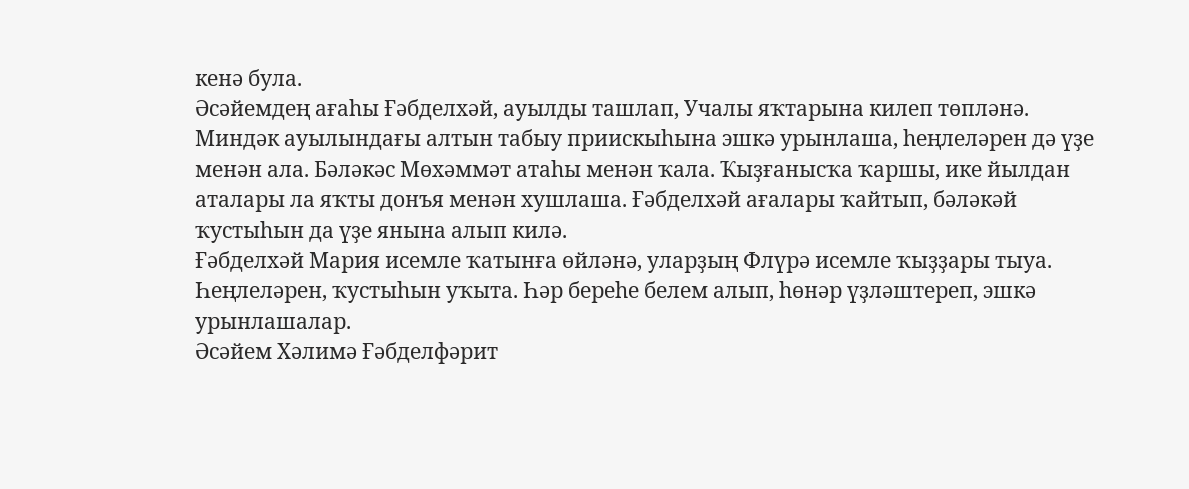кенә була.
Әсәйемдең ағаһы Ғәбделхәй, ауылды ташлап, Учалы яҡтарына килеп төпләнә. Миндәк ауылындағы алтын табыу приискыһына эшкә урынлаша, һеңлеләрен дә үҙе менән ала. Бәләкәс Мөхәммәт атаһы менән ҡала. Ҡыҙғанысҡа ҡаршы, ике йылдан аталары ла яҡты донъя менән хушлаша. Ғәбделхәй ағалары ҡайтып, бәләкәй ҡустыһын да үҙе янына алып килә.
Ғәбделхәй Мария исемле ҡатынға өйләнә, уларҙың Флүрә исемле ҡыҙҙары тыуа. Һеңлеләрен, ҡустыһын уҡыта. Һәр береһе белем алып, һөнәр үҙләштереп, эшкә урынлашалар.
Әсәйем Хәлимә Ғәбделфәрит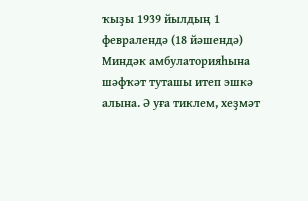ҡыҙы 1939 йылдың 1 февралендә (18 йәшендә) Миндәк амбулаторияһына шәфҡәт туташы итеп эшкә алына. Ә уға тиклем, хеҙмәт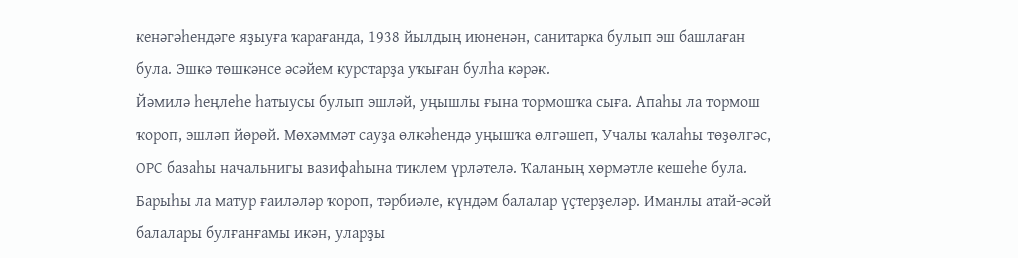кенәгәһендәге яҙыуға ҡарағанда, 1938 йылдың июненән, санитарка булып эш башлаған була. Эшкә төшкәнсе әсәйем курстарҙа уҡыған булһа кәрәк.
Йәмилә һеңлеһе һатыусы булып эшләй, уңышлы ғына тормошҡа сыға. Апаһы ла тормош ҡороп, эшләп йөрөй. Мөхәммәт сауҙа өлкәһендә уңышҡа өлгәшеп, Учалы ҡалаһы төҙөлгәс, ОРС базаһы начальнигы вазифаһына тиклем үрләтелә. Ҡаланың хөрмәтле кешеһе була.
Барыһы ла матур ғаиләләр ҡороп, тәрбиәле, күндәм балалар үҫтерҙеләр. Иманлы атай-әсәй балалары булғанғамы икән, уларҙы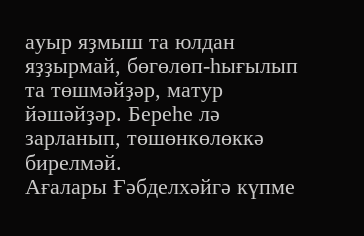ауыр яҙмыш та юлдан яҙҙырмай, бөгөлөп-һығылып та төшмәйҙәр, матур йәшәйҙәр. Береһе лә зарланып, төшөнкөлөккә бирелмәй.
Ағалары Ғәбделхәйгә күпме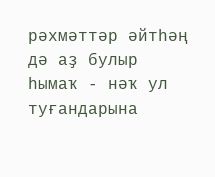рәхмәттәр әйтһәң дә аҙ булыр һымаҡ - нәҡ ул туғандарына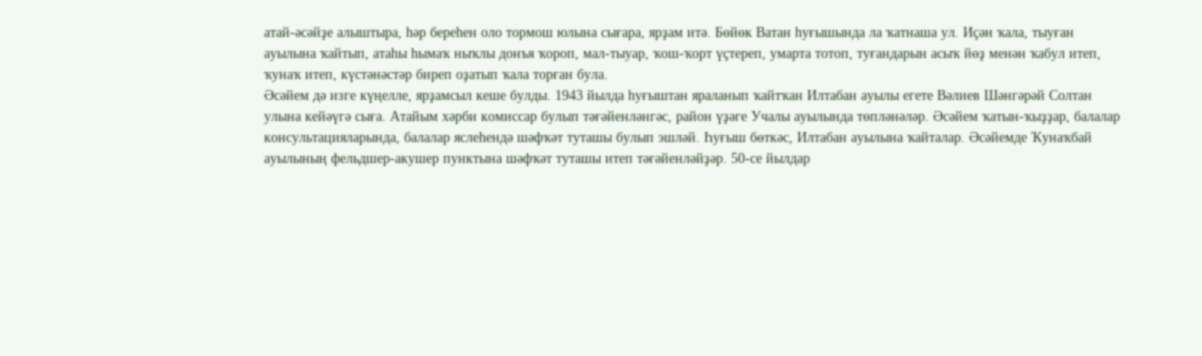атай-әсәйҙе алыштыра, һәр береһен оло тормош юлына сығара, ярҙам итә. Бөйөк Ватан һуғышында ла ҡатнаша ул. Иҫән ҡала, тыуған ауылына ҡайтып, атаһы һымаҡ ныҡлы донъя ҡороп, мал-тыуар, ҡош-ҡорт үҫтереп, умарта тотоп, туғандарын асыҡ йөҙ менән ҡабул итеп, ҡунаҡ итеп, күстәнәстәр биреп оҙатып ҡала торған була.
Әсәйем дә изге күңелле, ярҙамсыл кеше булды. 1943 йылда һуғыштан яраланып ҡайтҡан Илтабан ауылы егете Вәлиев Шәнгәрәй Солтан улына кейәүгә сыға. Атайым хәрби комиссар булып тәғәйенләнгәс, район үҙәге Учалы ауылында төпләнәләр. Әсәйем ҡатын-ҡыҙҙар, балалар консультацияларында, балалар яслеһендә шәфҡәт туташы булып эшләй. Һуғыш бөткәс, Илтабан ауылына ҡайталар. Әсәйемде Ҡунаҡбай ауылының фельдшер-акушер пунктына шәфҡәт туташы итеп тәғәйенләйҙәр. 50-се йылдар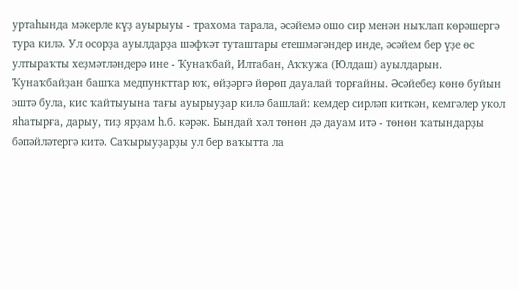уртаһында мәкерле күҙ ауырыуы - трахома тарала, әсәйемә ошо сир менән ныҡлап көрәшергә тура килә. Ул осорҙа ауылдарҙа шәфҡәт туташтары етешмәгәндер инде, әсәйем бер үҙе өс ултыраҡты хеҙмәтләндерә ине - Ҡунаҡбай, Илтабан, Аҡҡужа (Юлдаш) ауылдарын. Ҡунаҡбайҙан башҡа медпункттар юҡ, өйҙәргә йөрөп дауалай торғайны. Әсәйебеҙ көнө буйын эштә була, кис ҡайтыуына тағы ауырыуҙар килә башлай: кемдер сирләп киткән, кемгәлер укол яһатырға, дарыу, тиҙ ярҙам һ.б. кәрәк. Бындай хәл төнөн дә дауам итә - төнөн ҡатындарҙы бәпәйләтергә китә. Саҡырыуҙарҙы ул бер ваҡытта ла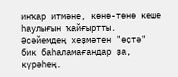инҡар итмәне, көнө-төнө кеше һаулығын ҡайғыртты.
Әсәйемдең хеҙмәтен "өҫтә" бик баһаламағандар ҙа, күрәһең.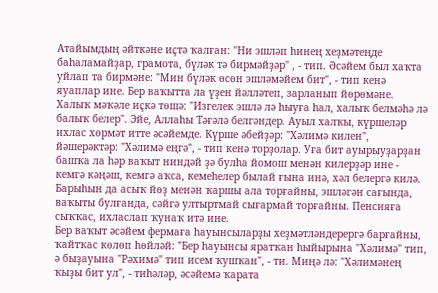Атайымдың әйткәне иҫтә ҡалған: "Ни эшләп һинең хеҙмәтеңде баһаламайҙар, грамота, бүләк тә бирмәйҙәр" , - тип. Әсәйем был хаҡта уйлап та бирмәне: "Мин бүләк өсөн эшләмәйем бит", - тип кенә яуаплар ине. Бер ваҡытта ла үҙен йәлләтеп, зарланып йөрөмәне. Халыҡ мәҡәле иҫкә төшә: "Изгелек эшлә лә һыуға һал, халыҡ белмәһә лә балыҡ белер". Эйе, Аллаһы Тәғәлә белгәндер. Ауыл халҡы, күршеләр ихлас хөрмәт итте әсәйемде. Күрше әбейҙәр: "Хәлимә килен", йәшерәктәр: "Хәлимә еңгә", - тип кенә торҙолар. Уға бит ауырыуҙарҙан башҡа ла һәр ваҡыт ниндәй ҙә булһа йомош менән килерҙәр ине - кемгә кәңәш, кемгә аҡса, кемеһелер былай ғына инә, хәл белергә килә. Барыһын да асыҡ йөҙ менән ҡаршы ала торғайны, эшләгән сағында, ваҡыты булғанда, сәйгә ултыртмай сығармай торғайны. Пенсияға сыҡҡас, ихласлап ҡунаҡ итә ине.
Бер ваҡыт әсәйем фермаға һауынсыларҙы хеҙмәтләндерергә барғайны, ҡайтҡас көлөп һөйләй: "Бер һауынсы яратҡан һыйырына "Хәлимә" тип, ә быҙауына "Рәхимә" тип исем ҡушҡан", - ти. Миңә лә: "Хәлимәнең ҡыҙы бит ул", - тиһәләр, әсәйемә ҡарата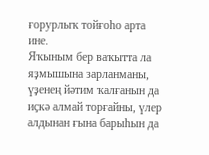ғорурлыҡ тойғоһо арта ине.
Яҡыным бер ваҡытта ла яҙмышына зарланманы, үҙенең йәтим ҡалғанын да иҫкә алмай торғайны, үлер алдынан ғына барыһын да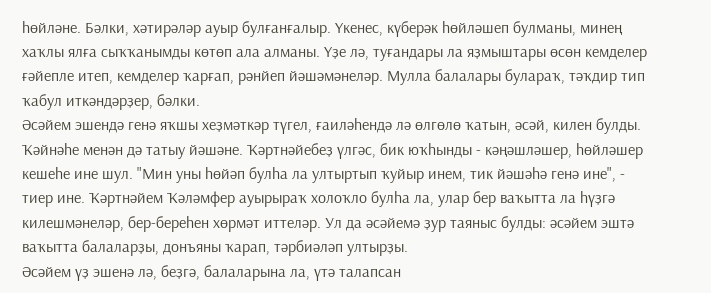һөйләне. Бәлки, хәтирәләр ауыр булғанғалыр. Үкенес, күберәк һөйләшеп булманы, минең хаҡлы ялға сыҡҡанымды көтөп ала алманы. Үҙе лә, туғандары ла яҙмыштары өсөн кемделер ғәйепле итеп, кемделер ҡарғап, рәнйеп йәшәмәнеләр. Мулла балалары булараҡ, тәҡдир тип ҡабул иткәндәрҙер, бәлки.
Әсәйем эшендә генә яҡшы хеҙмәткәр түгел, ғаиләһендә лә өлгөлө ҡатын, әсәй, килен булды. Ҡәйнәһе менән дә татыу йәшәне. Ҡәртнәйебеҙ үлгәс, бик юҡһынды - кәңәшләшер, һөйләшер кешеһе ине шул. "Мин уны һөйәп булһа ла ултыртып ҡуйыр инем, тик йәшәһә генә ине", - тиер ине. Ҡәртнәйем Ҡәләмфер ауырыраҡ холоҡло булһа ла, улар бер ваҡытта ла һүҙгә килешмәнеләр, бер-береһен хөрмәт иттеләр. Ул да әсәйемә ҙур таяныс булды: әсәйем эштә ваҡытта балаларҙы, донъяны ҡарап, тәрбиәләп ултырҙы.
Әсәйем үҙ эшенә лә, беҙгә, балаларына ла, үтә талапсан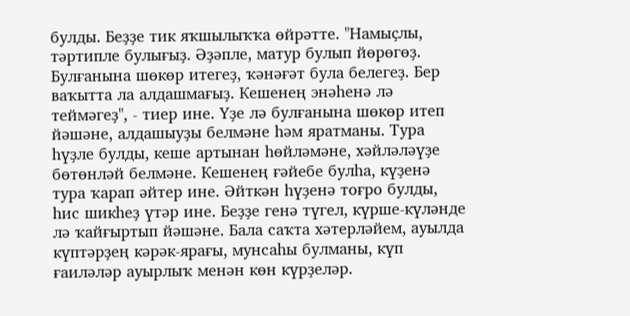булды. Беҙҙе тик яҡшылыҡҡа өйрәтте. "Намыҫлы, тәртипле булығыҙ. Әҙәпле, матур булып йөрөгөҙ. Булғанына шөкөр итегеҙ, ҡәнәғәт була белегеҙ. Бер ваҡытта ла алдашмағыҙ. Кешенең энәһенә лә теймәгеҙ", - тиер ине. Үҙе лә булғанына шөкөр итеп йәшәне, алдашыуҙы белмәне һәм яратманы. Тура һүҙле булды, кеше артынан һөйләмәне, хәйләләүҙе бөтөнләй белмәне. Кешенең ғәйебе булһа, күҙенә тура ҡарап әйтер ине. Әйткән һүҙенә тоғро булды, һис шикһеҙ үтәр ине. Беҙҙе генә түгел, күрше-күләнде лә ҡайғыртып йәшәне. Бала саҡта хәтерләйем, ауылда күптәрҙең кәрәк-ярағы, мунсаһы булманы, күп ғаиләләр ауырлыҡ менән көн күрҙеләр.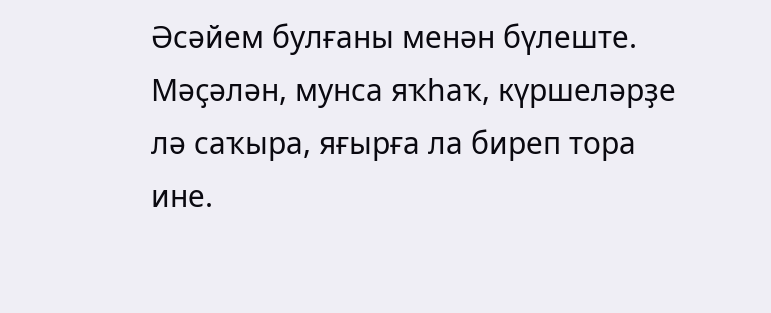Әсәйем булғаны менән бүлеште. Мәҫәлән, мунса яҡһаҡ, күршеләрҙе лә саҡыра, яғырға ла биреп тора ине.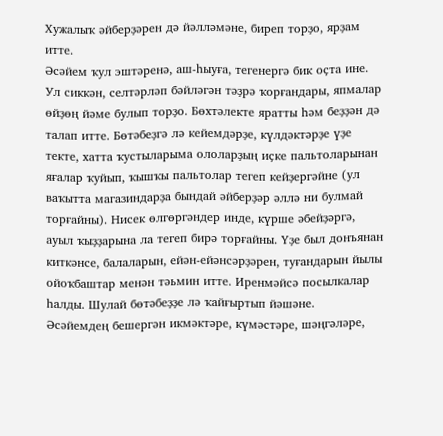Хужалыҡ әйберҙәрен дә йәлләмәне, биреп торҙо, ярҙам итте.
Әсәйем ҡул эштәренә, аш-һыуға, тегенергә бик оҫта ине. Ул сиккән, селтәрләп бәйләгән тәҙрә ҡорғандары, япмалар өйҙөң йәме булып торҙо. Бөхтәлекте яратты һәм беҙҙән дә талап итте. Бөтәбеҙгә лә кейемдәрҙе, күлдәктәрҙе үҙе текте, хатта ҡустыларыма ололарҙың иҫке пальтоларынан яғалар ҡуйып, ҡышҡы пальтолар тегеп кейҙергәйне (ул ваҡытта магазиндарҙа бындай әйберҙәр әллә ни булмай торғайны). Нисек өлгөргәндер инде, күрше әбейҙәргә, ауыл ҡыҙҙарына ла тегеп бирә торғайны. Үҙе был донъянан киткәнсе, балаларын, ейән-ейәнсәрҙәрен, туғандарын йылы ойоҡбаштар менән тәьмин итте. Иренмәйсә посылкалар һалды. Шулай бөтәбеҙҙе лә ҡайғыртып йәшәне.
Әсәйемдең бешергән икмәктәре, күмәстәре, шәңгәләре,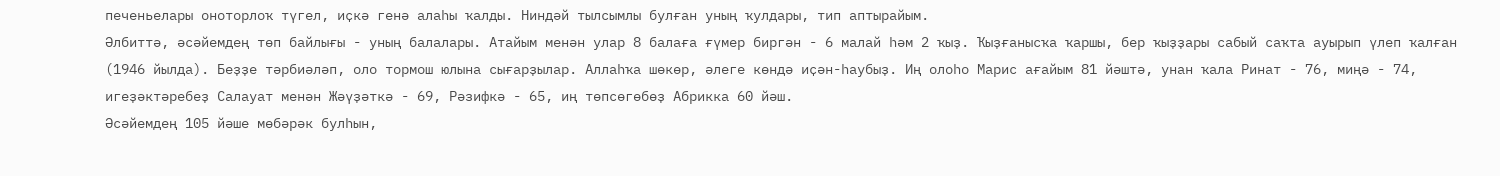печеньелары оноторлоҡ түгел, иҫкә генә алаһы ҡалды. Ниндәй тылсымлы булған уның ҡулдары, тип аптырайым.
Әлбиттә, әсәйемдең төп байлығы - уның балалары. Атайым менән улар 8 балаға ғүмер биргән - 6 малай һәм 2 ҡыҙ. Ҡыҙғанысҡа ҡаршы, бер ҡыҙҙары сабый саҡта ауырып үлеп ҡалған (1946 йылда). Беҙҙе тәрбиәләп, оло тормош юлына сығарҙылар. Аллаһҡа шөкөр, әлеге көндә иҫән-һаубыҙ. Иң олоһо Марис ағайым 81 йәштә, унан ҡала Ринат - 76, миңә - 74, игеҙәктәребеҙ Салауат менән Жәүҙәткә - 69, Рәзифкә - 65, иң төпсөгөбөҙ Абрикка 60 йәш.
Әсәйемдең 105 йәше мөбәрәк булһын,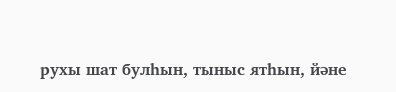рухы шат булһын, тыныс ятһын, йәне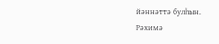йәннәттә булһын.
Рәхимә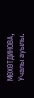МӨХӨТДИНОВА,
Учалы ауылы.